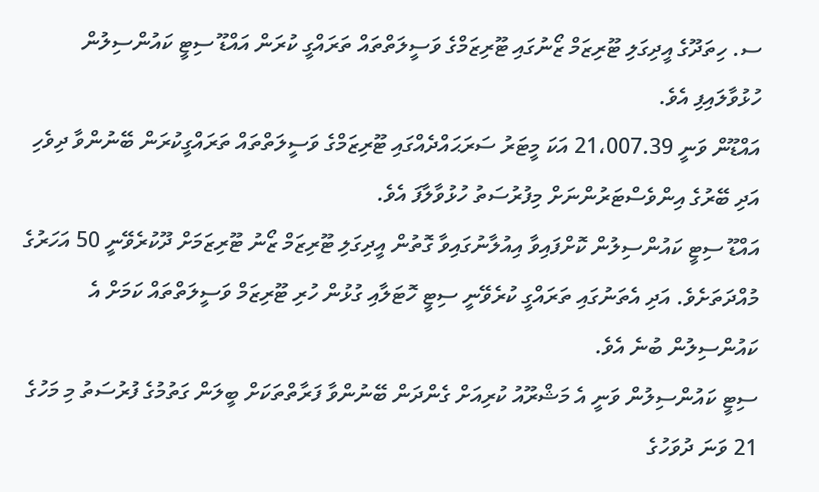ސ. ހިތަދޫގެ އީދިގަލި ޓޫރިޒަމް ޒޯނުގައި ޓޫރިޒަމްގެ ވަސީލަތްތައް ތަރައްގީ ކުރަން އައްޑޫ ސިޓީ ކައުންސިލުން ހުޅުވާލައިފި އެވެ.
އައްޑޫން ވަނީ 21،007.39 އަކަ މީޓަރު ސަރަޙައްދެއްގައި ޓޫރިޒަމްގެ ވަސީލަތްތައް ތަރައްގީކުރަން ބޭނުންވާ ދިވެހި އަދި ބޭރުގެ އިންވެސްޓަރުންނަށް މިފުރުސަތު ހުޅުވާލާފަ އެވެ.
އައްޑޫ ސިޓީ ކައުންސިލުން ކޮށްފައިވާ އިއުލާނުގައިވާ ގޮތުން އީދިގަލި ޓޫރިޒަމް ޒޯނު ޓޫރިޒަމަށް ދޫކުރެވޭނީ 50 އަހަރުގެ މުއްދަތަށެވެ. އަދި އެތަނުގައި ތަރައްގީ ކުރެވޭނީ ސިޓީ ހޮޓަލާއި ގުޅުން ހުރި ޓޫރިޒަމް ވަސީލަތްތައް ކަމަށް އެ ކައުންސިލުން ބުނެ އެވެ.
ސިޓީ ކައުންސިލުން ވަނީ އެ މަޝްރޫއު ކުރިއަށް ގެންދަން ބޭނުންވާ ފަރާތްތަކަށް ބީލަން ގަތުމުގެ ފުރުސަތު މި މަހުގެ 21 ވަނަ ދުވަހުގެ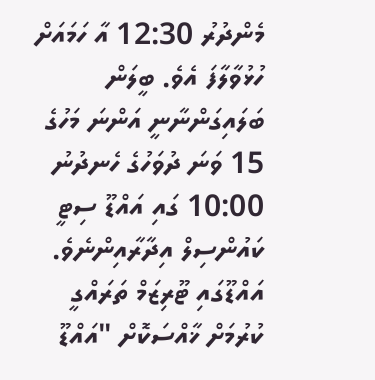މެންދުރު 12:30 އާ ހަމައަށް ހުޅުވާލާފަ އެވެ. ބީލަން ބަލައިގަންނާނީ އަންނަ މަހުގެ 15 ވަނަ ދުވަހުގެ ހެނދުނު 10:00 ގައި އައްޑޫ ސިޓީ ކައުންސިލް އިދާރާއިންނެވެ.
އައްޑޫގައި ޓޫރިޒަމް ތަރައްގީ ކުރުމަށް ޚާއްސަކޮށް "އައްޑޫ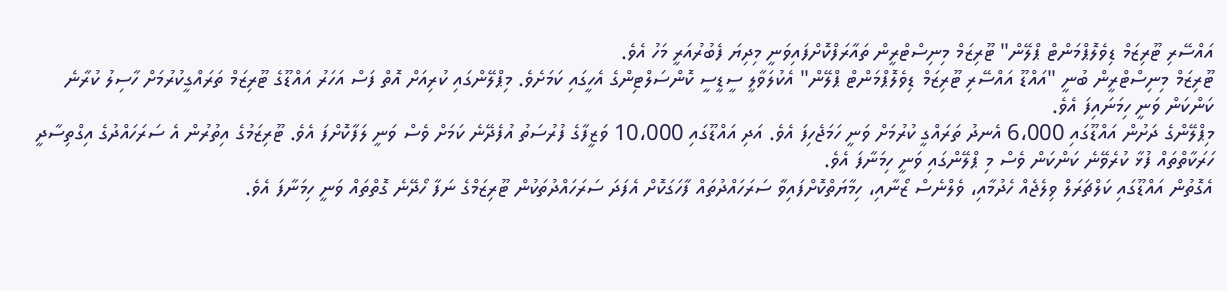އައްސޭރި ޓޫރިޒަމް ޑިވެލޮޕްމަންޓް ޕްލޭން" ޓޫރިޒަމް މިނިސްޓްރީން ތައާރަފްކޮށްފައިވަނީ މިދިޔަ ފެބުރުއަރީ މަހު އެވެ.
ޓޫރިޒަމް މިނިސްޓްރީން ބުނީ "އައްޑޫ އައްސޭރި ޓޫރިޒަމް ޑިވެލޮޕްމަންޓް ޕްލޭން" އެކުލަވާލީ ސީޑީސީ ކޮންސަލްޓިންގެ އެހީގައި ކަމަށެވެ. މިޕްލޭންގައި ކުރިއަށް އޮތް ފަސް އަހަރު އައްޑޫގެ ޓޫރިޒަމް ތަރައްގީކުރުމަށް ހާސިލު ކުރާނެ ކަންކަން ވަނީ ހިމަނައިފަ އެވެ.
މިޕްލޭންގެ ދަށުން އައްޑޫގައި 6،000 އެނދު ތަރައްގީ ކުރުމަށް ވަނީ ހަމަޖެހިފަ އެވެ. އަދި އައްޑޫގައި 10،000 ވަޒީފާގެ ފުރުސަތު އުފެދޭނެ ކަމަށް ވެސް ވަނީ ލަފާކޮށްފަ އެވެ. ޓޫރިޒަމުގެ އިތުރުން އެ ސަރަހައްދުގެ އިގްތިސާދީ ހަރަކާތްތައް ފުޅާ ކުރެވޭނެ ކަންކަން ވެސް މި ޕްލޭންގައި ވަނީ ހިމަނާފަ އެވެ.
އެގޮތުން އައްޑޫގައި ކަލްޗަރަލް ވިލެޖެއް ހެދުމާއި، ވެލްނެސް ޒޯނާއި، ހިމާޔަތްކޮށްފައިވާ ސަރަހައްދުތައް ފާހަގަކޮށް އެފަދަ ސަރަހައްދުތަކުން ޓޫރިޒަމްގެ ނަފާ ހޯދޭނެ ގޮތްތައް ވަނީ ހިމަނާފަ އެވެ.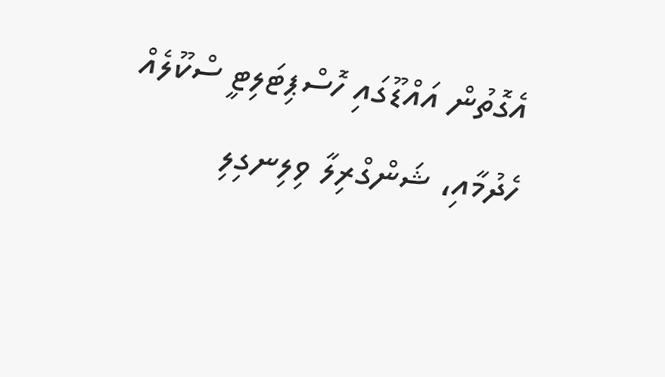އެގޮތުން އައްޑޫގައި ހޮސްޕިޓަލިޓީ ސްކޫލެއް ހެދުމާއި، ޝަންގްރިލާ ވިލިނގިލި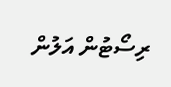ރިސޯޓުން އަލުން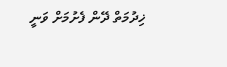ޚިދުމަތް ދޭން ފެށުމަށް ވަނީ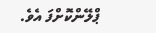ޕްލޭންކޮށްފަ އެވެ.